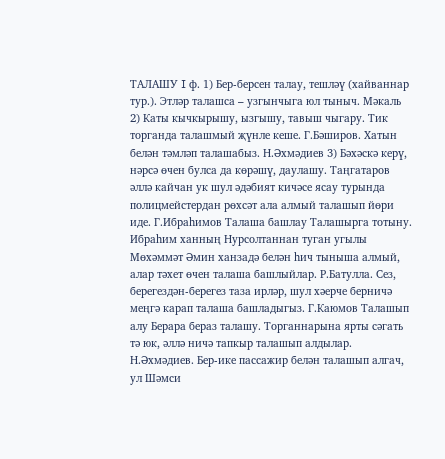ТАЛАШУ I ф. 1) Бер-берсен талау, тешләү (хайваннар тур.). Этләр талашса – узгынчыга юл тыныч. Мәкаль 2) Каты кычкырышу, ызгышу, тавыш чыгару. Тик торганда талашмый җүнле кеше. Г.Бәширов. Хатын белән тәмләп талашабыз. Н.Әхмәдиев 3) Бәхәскә керү, нәрсә өчен булса да көрәшү, даулашу. Таңгатаров әллә кайчан ук шул әдәбият кичәсе ясау турында полицмейстердан рөхсәт ала алмый талашып йөри иде. Г.Ибраһимов Талаша башлау Талашырга тотыну. Ибраһим ханның Нурсолтаннан туган угылы Мөхәммәт Әмин ханзадә белән һич тыныша алмый, алар тәхет өчен талаша башлыйлар. Р.Батулла. Сез, берегездән-берегез таза ирләр, шул хәерче берничә меңгә карап талаша башладыгыз. Г.Каюмов Талашып алу Берара бераз талашу. Торганнарына ярты сәгать тә юк, әллә ничә тапкыр талашып алдылар. Н.Әхмәдиев. Бер-ике пассажир белән талашып алгач, ул Шәмси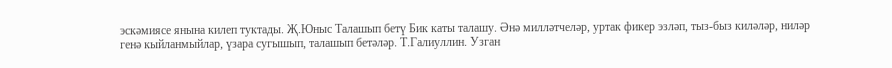эскәмиясе янына килеп туктады. Җ.Юныс Талашып бетү Бик каты талашу. Әнә милләтчеләр, уртак фикер эзләп, тыз-быз киләләр, ниләр генә кыйланмыйлар, үзара сугышып, талашып бетәләр. Т.Галиуллин. Узган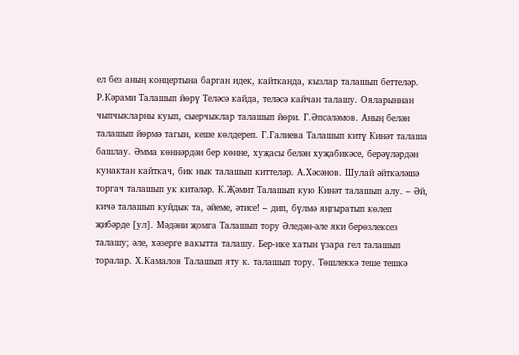ел без аның концертына барган идек, кайтканда, кызлар талашып беттеләр. Р.Кәрами Талашып йөрү Теләсә кайда, теләсә кайчан талашу. Ояларыннан чыпчыкларны куып, сыерчыклар талашып йөри. Г.Әпсәләмов. Аның белән талашып йөрмә тагын, кеше көлдереп. Г.Галиева Талашып китү Кинәт талаша башлау. Әмма көннәрдән бер көнне, хуҗасы белән хуҗабикәсе, берәүләрдән кунактан кайткач, бик нык талашып киттеләр. А.Хәсәнов. Шулай әйткәләшә торгач талашып ук китәләр. К.Җәмит Талашып кую Кинәт талашып алу. – Әй, кичә талашып куйдык та, әйеме, әтисе! – дип, бүлмә яңгыратып көлеп җибәрде [ул]. Мәдәни җомга Талашып тору Әледән-әле яки берөзлексез талашу; әле, хәзерге вакытта талашу. Бер-ике хатын үзара гел талашып торалар. Х.Камалов Талашып яту к. талашып тору. Төшлеккә теше тешкә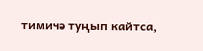тимичә туңып кайтса,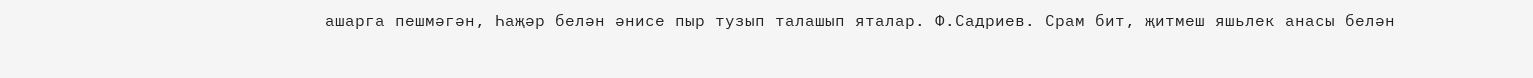ашарга пешмәгән, Һаҗәр белән әнисе пыр тузып талашып яталар. Ф.Садриев. Срам бит, җитмеш яшьлек анасы белән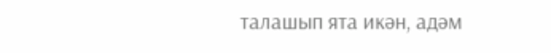талашып ята икән, адәм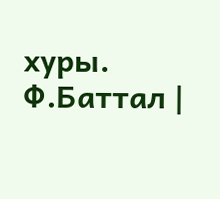хуры. Ф.Баттал |